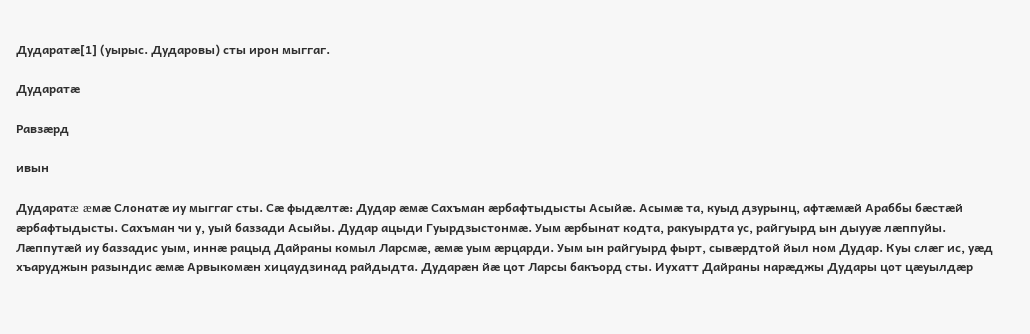Дударатæ[1] (уырыс. Дударовы) сты ирон мыггаг.

Дударатæ

Равзæрд

ивын

Дударатæ æмæ Слонатæ иу мыггаг сты. Сæ фыдæлтæ: Дудар æмæ Сахъман æрбафтыдысты Асыйæ. Асымæ та, куыд дзурынц, афтæмæй Араббы бæстæй æрбафтыдысты. Сахъман чи у, уый баззади Асыйы. Дудар ацыди Гуырдзыстонмæ. Уым æрбынат кодта, ракуырдта ус, райгуырд ын дыууæ лæппуйы. Лæппутæй иу баззадис уым, иннæ рацыд Дайраны комыл Ларсмæ, æмæ уым æрцарди. Уым ын райгуырд фырт, сывæрдтой йыл ном Дудар. Куы слæг ис, уæд хъаруджын разындис æмæ Арвыкомæн хицаудзинад райдыдта. Дударæн йæ цот Ларсы бакъорд сты. Иухатт Дайраны нарæджы Дудары цот цæуылдæр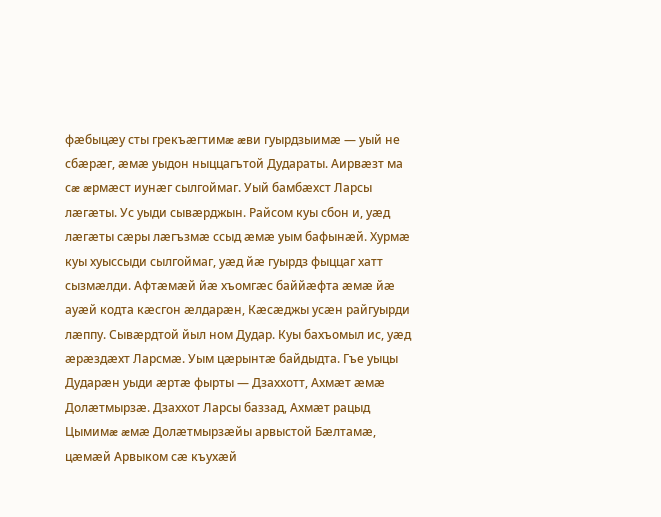фæбыцæу сты грекъæгтимæ æви гуырдзыимæ — уый не сбæрæг, æмæ уыдон ныццагътой Дудараты. Аирвæзт ма сæ æрмæст иунæг сылгоймаг. Уый бамбæхст Ларсы лæгæты. Ус уыди сывæрджын. Райсом куы сбон и, уæд лæгæты сæры лæгъзмæ ссыд æмæ уым бафынæй. Хурмæ куы хуыссыди сылгоймаг, уæд йæ гуырдз фыццаг хатт сызмæлди. Афтæмæй йæ хъомгæс баййæфта æмæ йæ ауæй кодта кæсгон æлдарæн, Кæсæджы усæн райгуырди лæппу. Сывæрдтой йыл ном Дудар. Куы бахъомыл ис, уæд æрæздæхт Ларсмæ. Уым цæрынтæ байдыдта. Гъе уыцы Дударæн уыди æртæ фырты — Дзаххотт, Ахмæт æмæ Долæтмырзæ. Дзаххот Ларсы баззад, Ахмæт рацыд Цымимæ æмæ Долæтмырзæйы арвыстой Бæлтамæ, цæмæй Арвыком сæ къухæй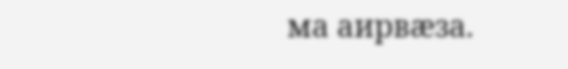ма аирвæза.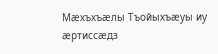Мæхъхъæлы Тъойыхъæуы иу æртиссæдз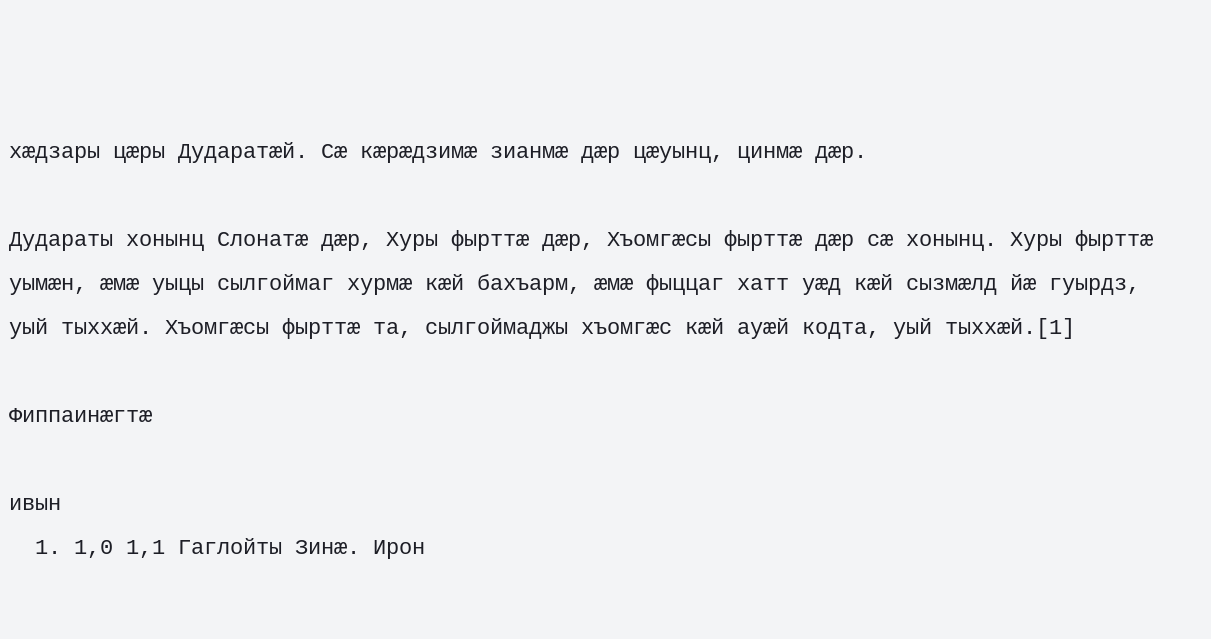хæдзары цæры Дударатæй. Сæ кæрæдзимæ зианмæ дæр цæуынц, цинмæ дæр.

Дудараты хонынц Слонатæ дæр, Хуры фырттæ дæр, Хъомгæсы фырттæ дæр сæ хонынц. Хуры фырттæ уымæн, æмæ уыцы сылгоймаг хурмæ кæй бахъарм, æмæ фыццаг хатт уæд кæй сызмæлд йæ гуырдз, уый тыххæй. Хъомгæсы фырттæ та, сылгоймаджы хъомгæс кæй ауæй кодта, уый тыххæй.[1]

Фиппаинæгтæ

ивын
  1. 1,0 1,1 Гаглойты Зинæ. Ирон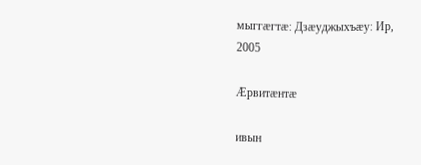мыггæгтæ: Дзæуджыхъæу: Ир, 2005

Æрвитæнтæ

ивын